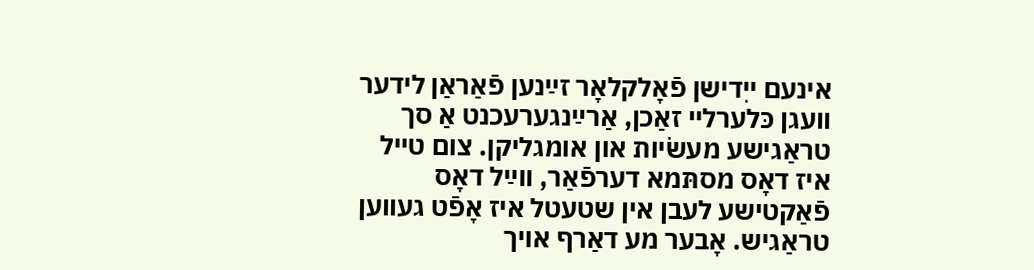אינעם ייִדישן פֿאָלקלאָר זײַנען פֿאַראַן לידער וועגן כּלערליי זאַכן, אַרײַנגערעכנט אַ סך טראַגישע מעשׂיות און אומגליקן. צום טייל איז דאָס מסתּמא דערפֿאַר, ווײַל דאָס פֿאַקטישע לעבן אין שטעטל איז אָפֿט געווען טראַגיש. אָבער מע דאַרף אויך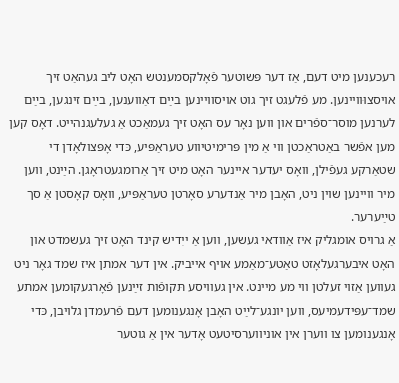רעכענען מיט דעם, אַז דער פּשוטער פֿאָלקסמענטש האָט ליב געהאַט זיך אויסצוּוויינען. מע פֿלעגט זיך גוט אויסוויינען בײַם דאַווענען, בײַם זינגען, בײַם לערנען מוסר־ספֿרים און ווען נאָר עס האָט זיך געמאַכט אַ געלעגנהייט. דאָס קען מען אפֿשר באַטראַכטן ווי אַ מין פּרימיטיווע טעראַפּיע, כּדי אָפּצולאָדן די שטאַרקע געפֿילן, וואָס יעדער איינער האָט מיט זיך אַרומגעטראָגן. הײַנט, ווען מיר וויינען שוין ניט, האָבן מיר אַנדערע סאָרטן טעראַפּיע, וואָס קאָסטן אַ סך טײַערער.
אַ גרויס אומגליק איז אַוודאי געשען, ווען אַ ייִדיש קינד האָט זיך געשמדט און האָט איבערגעלאָזט טאַטע־מאַמע אויף אייביק. אין דער אמתן איז שמד גאָר ניט געווען אַזוי זעלטן ווי מע מיינט. אין געוויסע תּקופֿות זײַנען פֿאָרגעקומען אמתע שמד־עפּידעמיעס, ווען יונגע־לײַט האָבן אָנגענומען דעם פֿרעמדן גלויבן, כּדי אָנגענומען צו ווערן אין אוניווערסיטעט אָדער אין אַ גוטער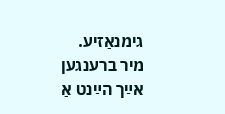גימנאַזיע.
מיר ברענגען אײַך הײַנט אַ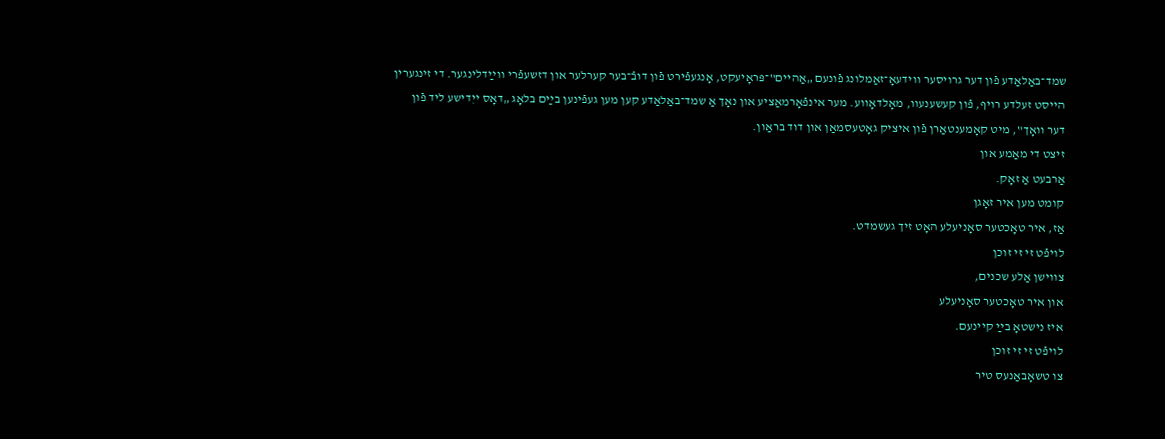שמד־באַלאַדע פֿון דער גרויסער ווידעאָ־זאַמלונג פֿונעם „אַהיים‟־פּראָיעקט, אָנגעפֿירט פֿון דובֿ־בער קערלער און דזשעפֿרי ווײַדלינגער. די זינגערין הייסט זעלדע רויף, פֿון קעשענעוו, מאָלדאָווע. מער אינפֿאָרמאַציע און נאָך אַ שמד־באַלאַדע קען מען געפֿינען בײַם בלאָג „דאָס ייִדישע ליד פֿון דער וואָך‟, מיט קאָמענטאַרן פֿון איציק גאָטעסמאַן און דוד בראַון.
זיצט די מאַמע און
אַרבעט אַ זאָק.
קומט מען איר זאָגן
אַז, איר טאָכטער סאָניעלע האָט זיך געשמדט.
לויפֿט זי זי זוכן
צווישן אַלע שכנים,
און איר טאָכטער סאָניעלע
איז נישטאָ בײַ קיינעם.
לויפֿט זי זי זוכן
צו טשאָבאַנעס טיר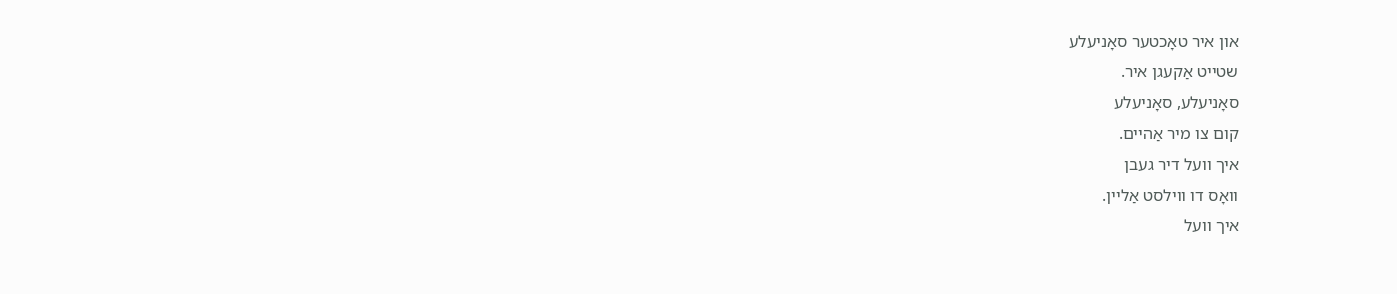און איר טאָכטער סאָניעלע
שטייט אַקעגן איר.
סאָניעלע, סאָניעלע
קום צו מיר אַהיים.
איך וועל דיר געבן
וואָס דו ווילסט אַליין.
איך וועל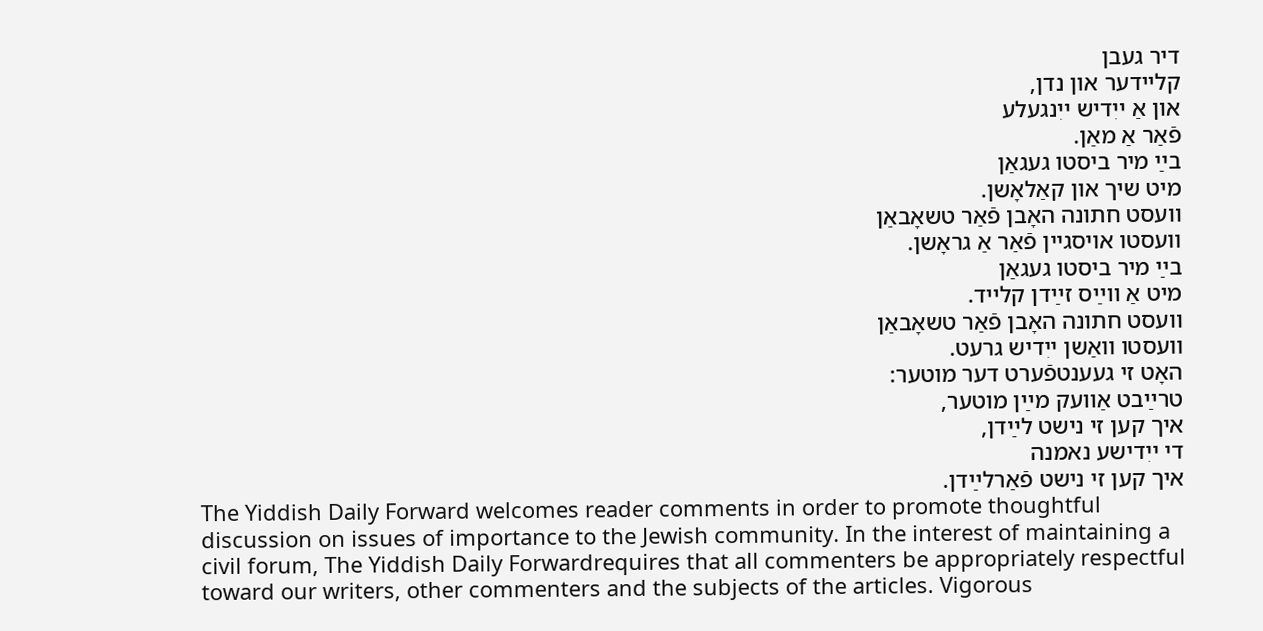דיר געבן
קליידער און נדן,
און אַ ייִדיש ייִנגעלע
פֿאַר אַ מאַן.
בײַ מיר ביסטו געגאַן
מיט שיך און קאַלאָשן.
וועסט חתונה האָבן פֿאַר טשאָבאַן
וועסטו אויסגיין פֿאַר אַ גראָשן.
בײַ מיר ביסטו געגאַן
מיט אַ ווײַס זײַדן קלייד.
וועסט חתונה האָבן פֿאַר טשאָבאַן
וועסטו וואַשן ייִדיש גרעט.
האָט זי געענטפֿערט דער מוטער:
טרײַבט אַוועק מײַן מוטער,
איך קען זי נישט לײַדן,
די ייִדישע נאמנה
איך קען זי נישט פֿאַרלײַדן.
The Yiddish Daily Forward welcomes reader comments in order to promote thoughtful discussion on issues of importance to the Jewish community. In the interest of maintaining a civil forum, The Yiddish Daily Forwardrequires that all commenters be appropriately respectful toward our writers, other commenters and the subjects of the articles. Vigorous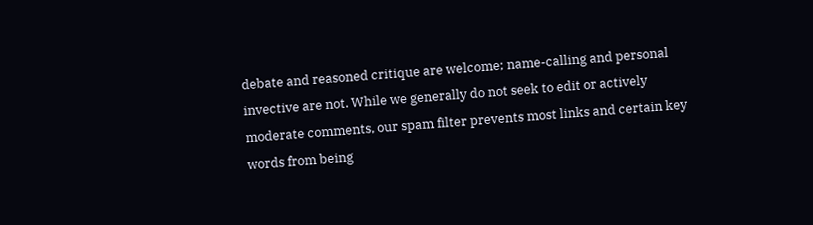debate and reasoned critique are welcome; name-calling and personal invective are not. While we generally do not seek to edit or actively moderate comments, our spam filter prevents most links and certain key words from being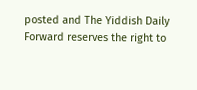posted and The Yiddish Daily Forward reserves the right to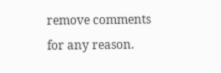remove comments for any reason.